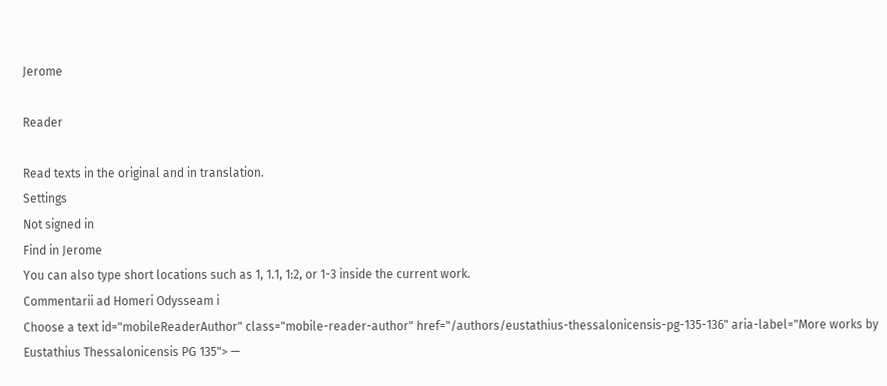Jerome

Reader

Read texts in the original and in translation.
Settings
Not signed in
Find in Jerome
You can also type short locations such as 1, 1.1, 1:2, or 1-3 inside the current work.
Commentarii ad Homeri Odysseam i
Choose a text id="mobileReaderAuthor" class="mobile-reader-author" href="/authors/eustathius-thessalonicensis-pg-135-136" aria-label="More works by Eustathius Thessalonicensis PG 135"> —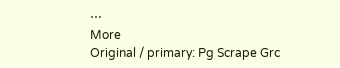⋯
More
Original / primary: Pg Scrape Grc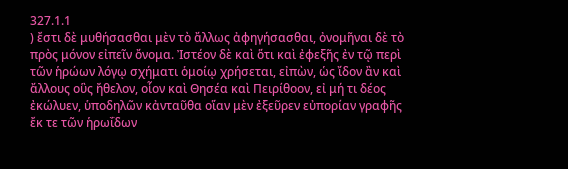327.1.1
) ἔστι δὲ μυθήσασθαι μὲν τὸ ἄλλως ἀφηγήσασθαι, ὀνομῆναι δὲ τὸ πρὸς μόνον εἰπεῖν ὄνομα. Ἰστέον δὲ καὶ ὅτι καὶ ἐφεξῆς ἐν τῷ περὶ τῶν ἡρώων λόγῳ σχήματι ὁμοίῳ χρήσεται, εἰπὼν, ὡς ἴδον ἂν καὶ ἄλλους οὓς ἤθελον, οἷον καὶ Θησέα καὶ Πειρίθοον, εἰ μή τι δέος ἐκώλυεν, ὑποδηλῶν κἀνταῦθα οἵαν μὲν ἐξεῦρεν εὐπορίαν γραφῆς ἔκ τε τῶν ἡρωΐδων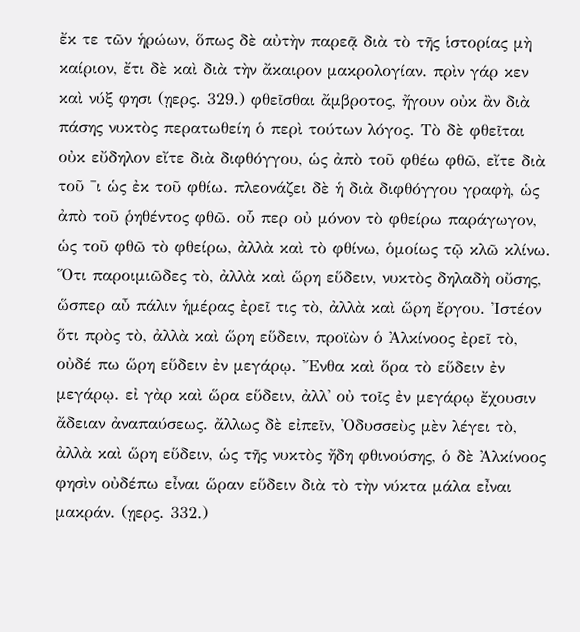ἔκ τε τῶν ἡρώων, ὅπως δὲ αὐτὴν παρεᾷ διὰ τὸ τῆς ἱστορίας μὴ καίριον, ἔτι δὲ καὶ διὰ τὴν ἄκαιρον μακρολογίαν. πρὶν γάρ κεν καὶ νύξ φησι (ῃερς. 329.) φθεῖσθαι ἄμβροτος, ἤγουν οὐκ ἂν διὰ πάσης νυκτὸς περατωθείη ὁ περὶ τούτων λόγος. Τὸ δὲ φθεῖται οὐκ εὔδηλον εἴτε διὰ διφθόγγου, ὡς ἀπὸ τοῦ φθέω φθῶ, εἴτε διὰ τοῦ ˉι ὡς ἐκ τοῦ φθίω. πλεονάζει δὲ ἡ διὰ διφθόγγου γραφὴ, ὡς ἀπὸ τοῦ ῥηθέντος φθῶ. οὗ περ οὐ μόνον τὸ φθείρω παράγωγον, ὡς τοῦ φθῶ τὸ φθείρω, ἀλλὰ καὶ τὸ φθίνω, ὁμοίως τῷ κλῶ κλίνω. Ὅτι παροιμιῶδες τὸ, ἀλλὰ καὶ ὥρη εὕδειν, νυκτὸς δηλαδὴ οὔσης, ὥσπερ αὖ πάλιν ἡμέρας ἐρεῖ τις τὸ, ἀλλὰ καὶ ὥρη ἔργου. Ἰστέον ὅτι πρὸς τὸ, ἀλλὰ καὶ ὥρη εὕδειν, προϊὼν ὁ Ἀλκίνοος ἐρεῖ τὸ, οὐδέ πω ὥρη εὕδειν ἐν μεγάρῳ. Ἔνθα καὶ ὅρα τὸ εὕδειν ἐν μεγάρῳ. εἰ γὰρ καὶ ὥρα εὕδειν, ἀλλ' οὐ τοῖς ἐν μεγάρῳ ἔχουσιν ἄδειαν ἀναπαύσεως. ἄλλως δὲ εἰπεῖν, Ὀδυσσεὺς μὲν λέγει τὸ, ἀλλὰ καὶ ὥρη εὕδειν, ὡς τῆς νυκτὸς ἤδη φθινούσης, ὁ δὲ Ἀλκίνοος φησὶν οὐδέπω εἶναι ὥραν εὕδειν διὰ τὸ τὴν νύκτα μάλα εἶναι μακράν. (ῃερς. 332.)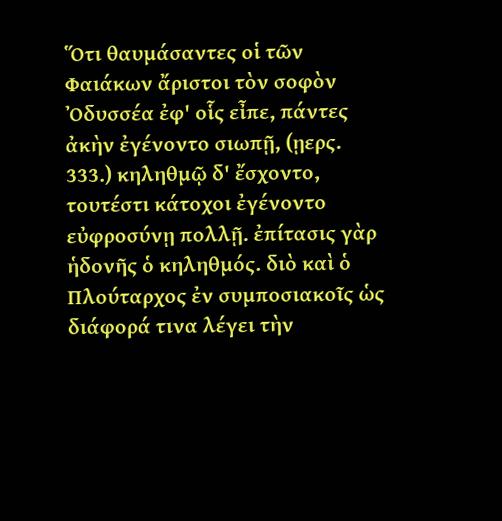Ὅτι θαυμάσαντες οἱ τῶν Φαιάκων ἄριστοι τὸν σοφὸν Ὀδυσσέα ἐφ' οἷς εἶπε, πάντες ἀκὴν ἐγένοντο σιωπῇ, (ῃερς. 333.) κηληθμῷ δ' ἔσχοντο, τουτέστι κάτοχοι ἐγένοντο εὐφροσύνῃ πολλῇ. ἐπίτασις γὰρ ἡδονῆς ὁ κηληθμός. διὸ καὶ ὁ Πλούταρχος ἐν συμποσιακοῖς ὡς διάφορά τινα λέγει τὴν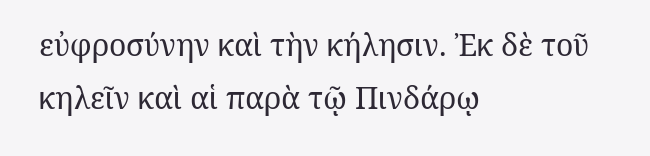εὐφροσύνην καὶ τὴν κήλησιν. Ἐκ δὲ τοῦ κηλεῖν καὶ αἱ παρὰ τῷ Πινδάρῳ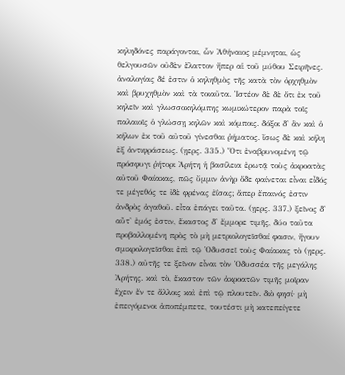κηληδόνες παράγονται, ὧν Ἀθήναιος μέμνηται, ὡς θελγουσῶν οὐδὲν ἔλαττον ἤπερ αἱ τοῦ μύθου Σειρῆνες. ἀναλογίας δέ ἐστιν ὁ κηληθμὸς τῆς κατὰ τὸν ὀρχηθμὸν καὶ βρυχηθμὸν καὶ τὰ τοιαῦτα. Ἰστέον δὲ δὲ ὅτι ἐκ τοῦ κηλεῖν καὶ γλωσσοκηλόμπης κωμικώτερον παρὰ τοῖς παλαιοῖς ὁ γλώσσῃ κηλῶν καὶ κόμποις. δόξοι δ' ἂν καὶ ὁ κήλων ἐκ τοῦ αὐτοῦ γίνεσθαι ῥήματος. ἴσως δὲ καὶ κήλη ἐξ ἀντιφράσεως. (ῃερς. 335.) Ὅτι ἐναβρυνομένη τῷ πρόσφυγι ῥήτορι Ἀρήτη ἡ βασίλεια ἐρωτᾷ τοὺς ἀκροατὰς αὐτοῦ Φαίακας, πῶς ὔμμιν ἀνὴρ ὅδε φαίνεται εἶναι εἶδός τε μέγεθός τε ἰδὲ φρένας ἐΐσας; ἅπερ ἔπαινός ἐστιν ἀνδρὸς ἀγαθοῦ. εἶτα ἐπάγει ταῦτα. (ῃερς. 337.) ξεῖνος δ' αὖτ' ἐμός ἐστιν, ἕκαστος δ' ἔμμορε τιμῆς, δύο ταῦτα προβαλλομένη πρὸς τὸ μὴ μετριολογεῖσθαί φασιν, ἤγουν σμικρολογεῖσθαι ἐπὶ τῷ Ὀδυσσεῖ τοὺς Φαίακας τὸ (ῃερς. 338.) αὐτῆς τε ξεῖνον εἶναι τὸν Ὀδυσσέα τῆς μεγάλης Ἀρήτης. καὶ τὸ, ἕκαστον τῶν ἀκροατῶν τιμῆς μοῖραν ἔχειν ἔν τε ἄλλοις καὶ ἐπὶ τῷ πλουτεῖν. διὸ φησί· μὴ ἐπειγόμενοι ἀποπέμπετε, τουτέστι μὴ κατεπείγετε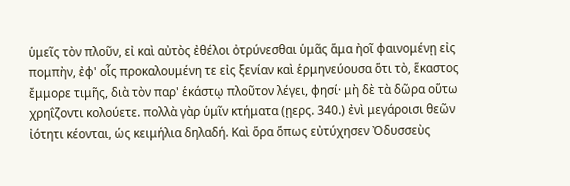ὑμεῖς τὸν πλοῦν, εἰ καὶ αὐτὸς ἐθέλοι ὀτρύνεσθαι ὑμᾶς ἅμα ἠοῖ φαινομένῃ εἰς πομπὴν, ἐφ' οἷς προκαλουμένη τε εἰς ξενίαν καὶ ἑρμηνεύουσα ὅτι τὸ, ἕκαστος ἔμμορε τιμῆς, διὰ τὸν παρ' ἑκάστῳ πλοῦτον λέγει, φησί· μὴ δὲ τὰ δῶρα οὕτω χρηΐζοντι κολούετε. πολλὰ γὰρ ὑμῖν κτήματα (ῃερς. 340.) ἐνὶ μεγάροισι θεῶν ἰότητι κέονται, ὡς κειμήλια δηλαδή. Καὶ ὅρα ὅπως εὐτύχησεν Ὀδυσσεὺς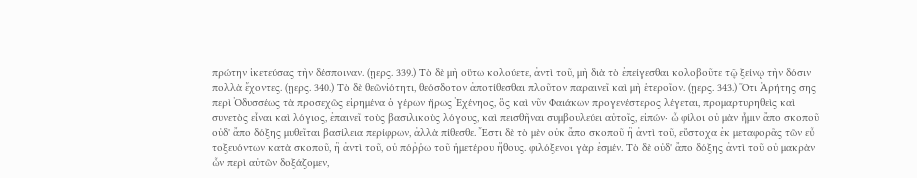πρώτην ἱκετεύσας τὴν δέσποιναν. (ῃερς. 339.) Τὸ δὲ μὴ οὕτω κολούετε, ἀντὶ τοῦ, μὴ διὰ τὸ ἐπείγεσθαι κολοβοῦτε τῷ ξείνῳ τὴν δόσιν πολλὰ ἔχοντες. (ῃερς. 340.) Τὸ δὲ θεῶνἰότητι, θεόσδοτον ἀποτίθεσθαι πλοῦτον παραινεῖ καὶ μὴ ἑτεροῖον. (ῃερς. 343.) Ὅτι Ἀρήτης σης περὶ Ὀδυσσέως τὰ προσεχῶς εἰρημένα ὁ γέρων ἥρως Ἐχένηος, ὃς καὶ νῦν Φαιάκων προγενέστερος λέγεται, προμαρτυρηθεὶς καὶ συνετὸς εἶναι καὶ λόγιος, ἐπαινεῖ τοὺς βασιλικοὺς λόγους, καὶ πεισθῆναι συμβουλεύει αὐτοῖς, εἰπών· ὦ φίλοι οὐ μὰν ἧμιν ἄπο σκοποῦ οὐδ' ἄπο δόξης μυθεῖται βασίλεια περίφρων, ἀλλὰ πίθεσθε. Ἔστι δὲ τὸ μὲν οὐκ ἄπο σκοποῦ ἢ ἀντὶ τοῦ, εὔστοχα ἐκ μεταφορᾶς τῶν εὖ τοξευόντων κατὰ σκοποῦ, ἢ ἀντὶ τοῦ, οὐ πόῤῥω τοῦ ἡμετέρου ἤθους. φιλόξενοι γὰρ ἐσμέν. Τὸ δὲ οὐδ' ἄπο δόξης ἀντὶ τοῦ οὐ μακρὰν ὧν περὶ αὐτῶν δοξάζομεν,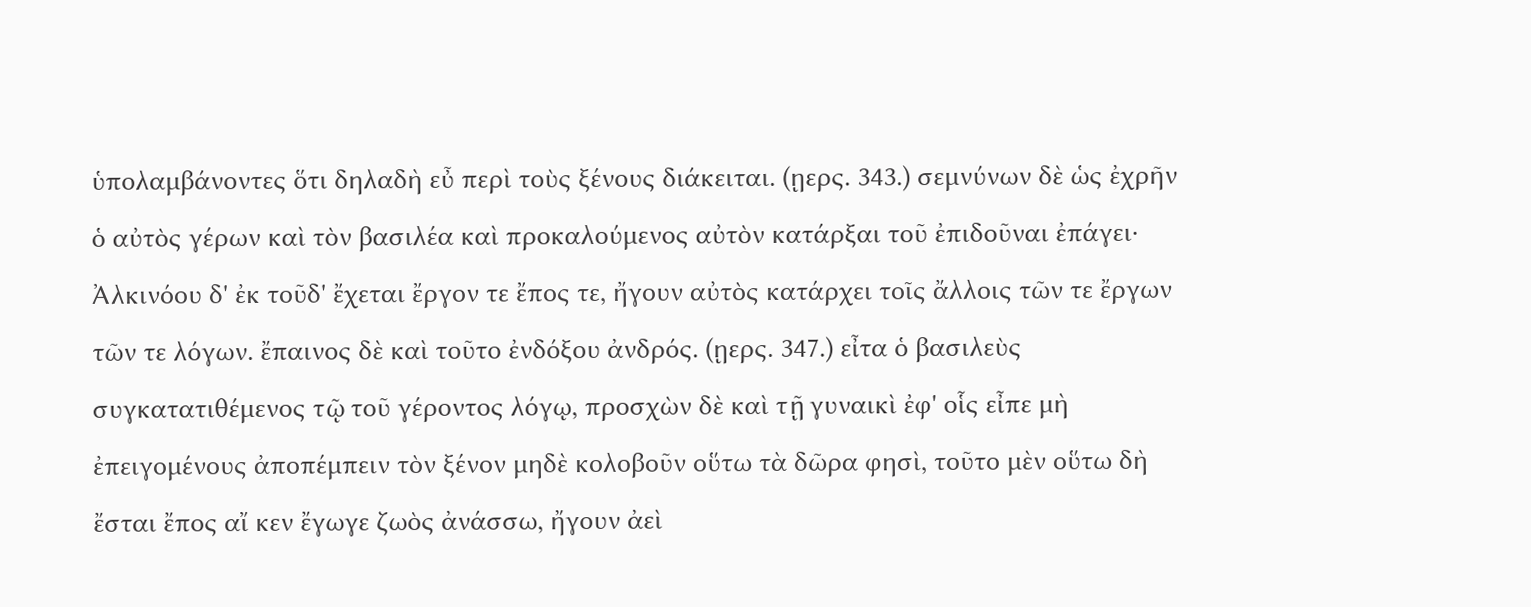ὑπολαμβάνοντες ὅτι δηλαδὴ εὖ περὶ τοὺς ξένους διάκειται. (ῃερς. 343.) σεμνύνων δὲ ὡς ἐχρῆν ὁ αὐτὸς γέρων καὶ τὸν βασιλέα καὶ προκαλούμενος αὐτὸν κατάρξαι τοῦ ἐπιδοῦναι ἐπάγει· Ἀλκινόου δ' ἐκ τοῦδ' ἔχεται ἔργον τε ἔπος τε, ἤγουν αὐτὸς κατάρχει τοῖς ἄλλοις τῶν τε ἔργων τῶν τε λόγων. ἔπαινος δὲ καὶ τοῦτο ἐνδόξου ἀνδρός. (ῃερς. 347.) εἶτα ὁ βασιλεὺς συγκατατιθέμενος τῷ τοῦ γέροντος λόγῳ, προσχὼν δὲ καὶ τῇ γυναικὶ ἐφ' οἷς εἶπε μὴ ἐπειγομένους ἀποπέμπειν τὸν ξένον μηδὲ κολοβοῦν οὕτω τὰ δῶρα φησὶ, τοῦτο μὲν οὕτω δὴ ἔσται ἔπος αἴ κεν ἔγωγε ζωὸς ἀνάσσω, ἤγουν ἀεὶ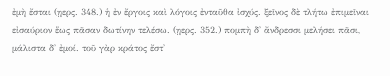ἐμὴ ἔσται (ῃερς. 348.) ἡ ἐν ἔργοις καὶ λόγοις ἐνταῦθα ἰσχύς. ξεῖνος δὲ τλήτω ἐπιμεῖναι εἰσαύριον ἕως πᾶσαν δωτίνην τελέσω. (ῃερς. 352.) πομπὴ δ' ἄνδρεσσι μελήσει πᾶσι, μάλιστα δ' ἐμοί. τοῦ γὰρ κράτος ἔστ'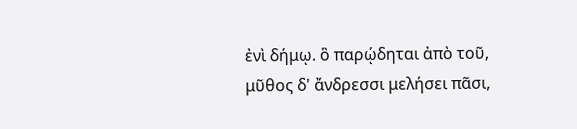ἐνὶ δήμῳ. ὃ παρῴδηται ἀπὸ τοῦ, μῦθος δ' ἄνδρεσσι μελήσει πᾶσι,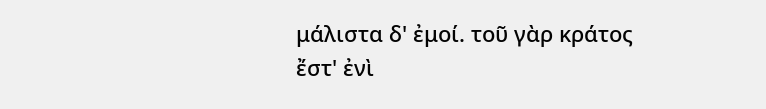μάλιστα δ' ἐμοί. τοῦ γὰρ κράτος ἔστ' ἐνὶ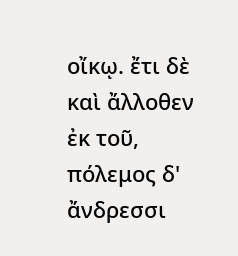οἴκῳ. ἔτι δὲ καὶ ἄλλοθεν ἐκ τοῦ, πόλεμος δ' ἄνδρεσσι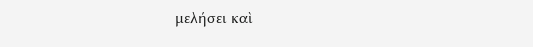μελήσει καὶ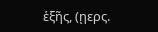ἑξῆς, (ῃερς.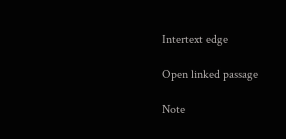Intertext edge

Open linked passage

Note